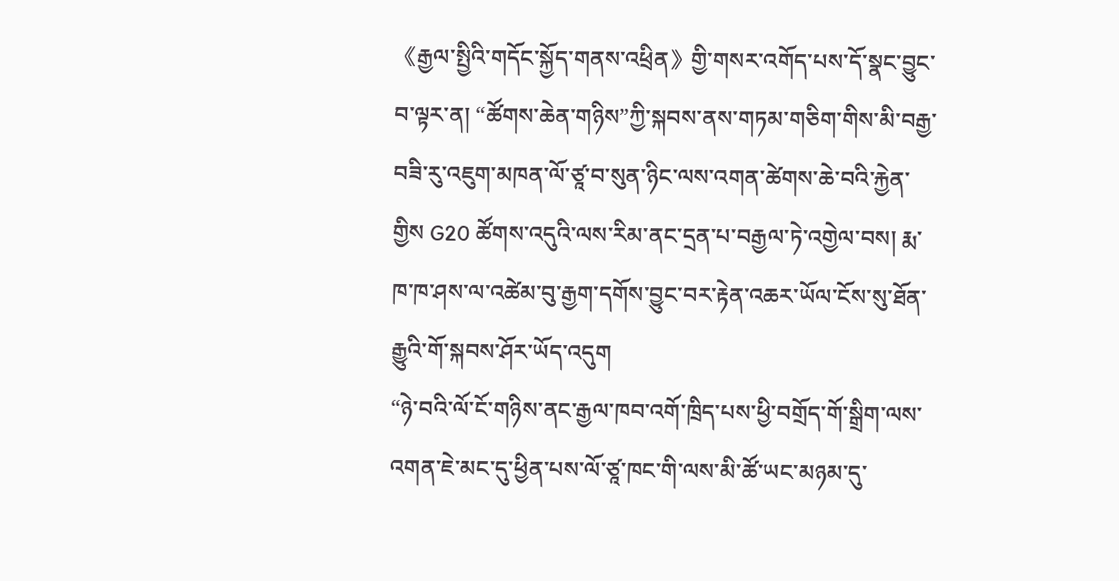《རྒྱལ་སྤྱིའི་གདོང་སྐྱོད་གནས་འཕྲིན》གྱི་གསར་འགོད་པས་དོ་སྣང་བྱུང་བ་ལྟར་ན། “ཚོགས་ཆེན་གཉིས”ཀྱི་སྐབས་ནས་གཏམ་གཅིག་གིས་མི་བརྒྱ་བཟི་རུ་འཇུག་མཁན་ལོ་ཙཱ་བ་སུན་ཉིང་ལས་འགན་ཚེགས་ཆེ་བའི་རྐྱེན་གྱིས G20 ཚོགས་འདུའི་ལས་རིམ་ནང་དྲན་པ་བརྒྱལ་ཏེ་འགྱེལ་བས། རྨ་ཁ་ཁ་ཤས་ལ་འཚེམ་བུ་རྒྱག་དགོས་བྱུང་བར་རྟེན་འཆར་ཡོལ་ངོས་སུ་ཐོན་རྒྱུའི་གོ་སྐབས་ཤོར་ཡོད་འདུག
“ཉེ་བའི་ལོ་ངོ་གཉིས་ནང་རྒྱལ་ཁབ་འགོ་ཁྲིད་པས་ཕྱི་བགྲོད་གོ་སྒྲིག་ལས་འགན་ཇེ་མང་དུ་ཕྱིན་པས་ལོ་ཙཱ་ཁང་གི་ལས་མི་ཚོ་ཡང་མཉམ་དུ་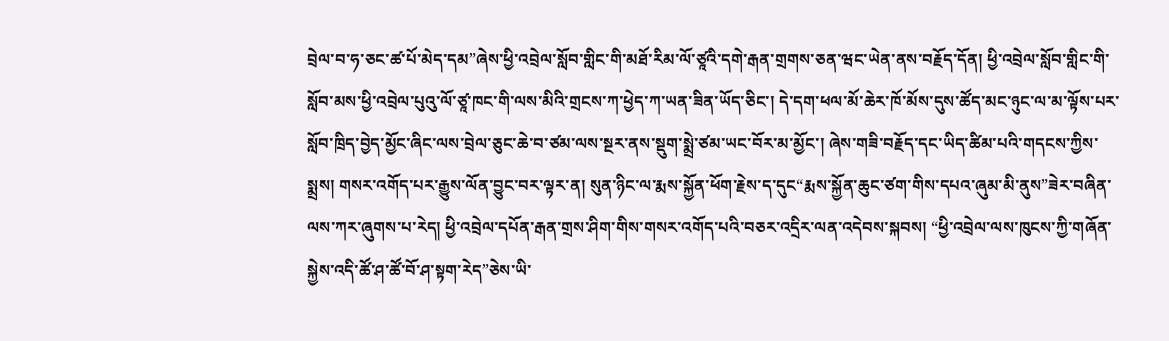བྲེལ་བ་ཧ་ཅང་ཚ་པོ་མེད་དམ”ཞེས་ཕྱི་འབྲེལ་སློབ་གླིང་གི་མཐོ་རིམ་ལོ་ཙཱའི་དགེ་རྒན་གྲགས་ཅན་ཝང་ཡེན་ནས་བརྗོད་དོན། ཕྱི་འབྲེལ་སློབ་གླིང་གི་སློབ་མས་ཕྱི་འབྲེལ་པུའུ་ལོ་ཙཱ་ཁང་གི་ལས་མིའི་གྲངས་ཀ་ཕྱེད་ཀ་ཡན་ཟིན་ཡོད་ཅིང་། དེ་དག་ཕལ་མོ་ཆེར་ཁོ་མོས་དུས་ཚོད་མང་ཉུང་ལ་མ་ལྟོས་པར་སློབ་ཁྲིད་བྱེད་མྱོང་ཞིང་ལས་བྲེལ་ཅུང་ཆེ་བ་ཙམ་ལས་སྔར་ནས་སྡུག་སྨྲེ་ཙམ་ཡང་བོར་མ་མྱོང་། ཞེས་གཟི་བརྗོད་དང་ཡིད་ཚིམ་པའི་གདངས་ཀྱིས་སྨྲས། གསར་འགོད་པར་རྒྱུས་ལོན་བྱུང་བར་ལྟར་ན། སུན་ཉིང་ལ་རྨས་སྐྱོན་ཕོག་རྗེས་ད་དུང“རྨས་སྐྱོན་ཆུང་ཙག་གིས་དཔའ་ཞུམ་མི་ནུས”ཟེར་བཞིན་ལས་ཀར་ཞུགས་པ་རེད། ཕྱི་འབྲེལ་དཔོན་རྒན་གྲས་ཤིག་གིས་གསར་འགོད་པའི་བཅར་འདྲིར་ལན་འདེབས་སྐབས། “ཕྱི་འབྲེལ་ལས་ཁུངས་ཀྱི་གཞོན་སྐྱེས་འདི་ཚོ་ཤ་ཚོ་བོ་ཤ་སྟག་རེད”ཅེས་ཡི་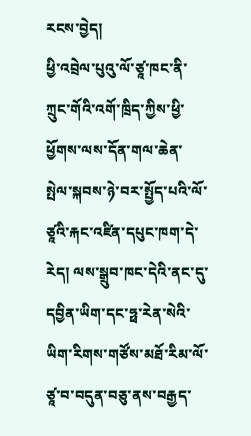རངས་བྱེད།
ཕྱི་འབྲེལ་པུའུ་ལོ་ཙཱ་ཁང་ནི་ཀྲུང་གོའི་འགོ་ཁྲིད་ཀྱིས་ཕྱི་ཕྱོགས་ལས་དོན་གལ་ཆེན་སྤེལ་སྐབས་ཉེ་བར་སྤྱོད་པའི་ལོ་ཙཱའི་རྐང་འཛིན་དཔུང་ཁག་དེ་རེད། ལས་སྒྲུབ་ཁང་དེའི་ནང་དུ་དབྱིན་ཡིག་དང་ཧྥ་རེན་སེའི་ཡིག་རིགས་གཙོས་མཐོ་རིམ་ལོ་ཙཱ་བ་བདུན་བཅུ་ནས་བརྒྱད་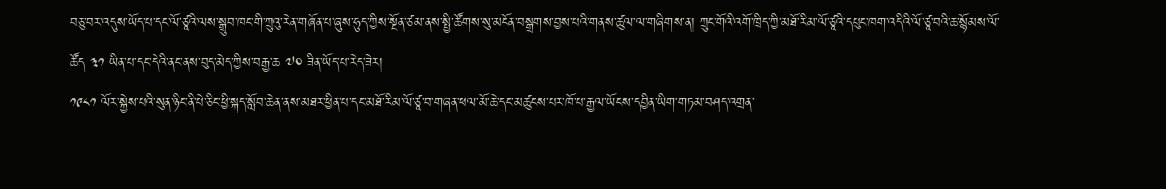བཅུ་བར་འདུས་ཡོད་པ་དང་ལོ་ཙཱའི་ལས་སྒྲུབ་ཁང་གི་ཀྲུའུ་རེན་གཞོན་པ་ཞུས་ཧུད་ཀྱིས་སྔོན་ཙམ་ནས་སྤྱི་ཚོགས་སུ་མངོན་བསྒྲགས་བྱས་པའི་གནས་ཚུལ་ལ་གཞིགས་ན། ཀྲུང་གོའི་འགོ་ཁྲིད་ཀྱི་མཐོ་རིམ་ལོ་ཙཱའི་དཔུང་ཁག་འདིའི་ལོ་ཙཱ་བའི་ཆ་སྙོམས་ལོ་ཚོད ༣༡ ཡིན་པ་དང་དེའི་ནང་ནས་བུད་མེད་ཀྱིས་བརྒྱ་ཆ ༧༠ ཟིན་ཡོད་པ་རེད་ཟེར།
༡༩༨༡ ལོར་སྐྱེས་པའི་སུན་ཉིང་ནི་པེ་ཅིང་ཕྱི་སྐད་སློབ་ཆེན་ནས་མཐར་ཕྱིན་པ་དང་མཐོ་རིམ་ལོ་ཙཱ་བ་གཞན་ཕལ་མོ་ཆེ་དང་མཚུངས་པར་ཁོ་པ་རྒྱལ་ཡོངས་དབྱིན་ཡིག་གཏམ་བཤད་འགྲན་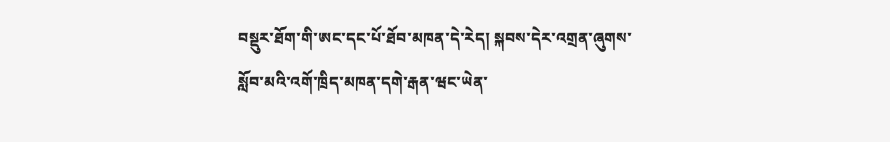བསྡུར་ཐོག་གི་ཨང་དང་པོ་ཐོབ་མཁན་དེ་རེད། སྐབས་དེར་འགྲན་ཞུགས་སློབ་མའི་འགོ་ཁྲིད་མཁན་དགེ་རྒན་ཝང་ཡེན་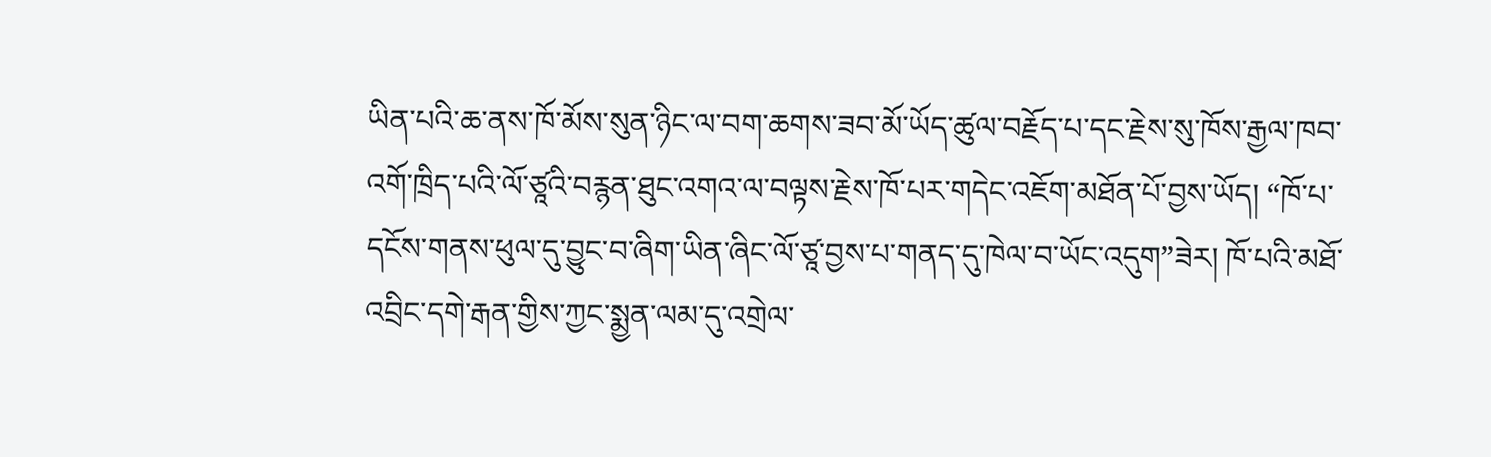ཡིན་པའི་ཆ་ནས་ཁོ་མོས་སུན་ཉིང་ལ་བག་ཆགས་ཟབ་མོ་ཡོད་ཚུལ་བརྗོད་པ་དང་རྗེས་སུ་ཁོས་རྒྱལ་ཁབ་འགོ་ཁྲིད་པའི་ལོ་ཙཱའི་བརྙན་ཐུང་འགའ་ལ་བལྟས་རྗེས་ཁོ་པར་གདེང་འཇོག་མཐོན་པོ་བྱས་ཡོད། “ཁོ་པ་དངོས་གནས་ཕུལ་དུ་བྱུང་བ་ཞིག་ཡིན་ཞིང་ལོ་ཙཱ་བྱས་པ་གནད་དུ་ཁེལ་བ་ཡོང་འདུག”ཟེར། ཁོ་པའི་མཐོ་འབྲིང་དགེ་རྒན་གྱིས་ཀྱང་སྨྱན་ལམ་དུ་འགྲེལ་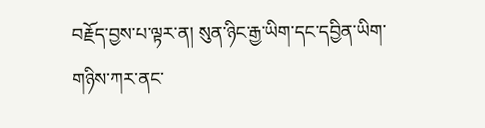བརྗོད་བྱས་པ་ལྟར་ན། སུན་ཉིང་རྒྱ་ཡིག་དང་དབྱིན་ཡིག་གཉིས་ཀར་ནང་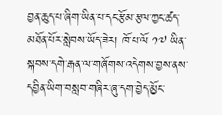བྱན་ཆུད་པ་ཞིག་ཡིན་པ་དང་རྩོམ་རྩལ་ཀྱང་ཚད་མཐོན་པོར་སླེབས་ཡོད་ཟེར། ཁོ་པ་ལོ ༡༧ ཡིན་སྐབས་དགེ་རྒན་ལ་གཞོགས་འདེགས་བྱས་ནས་དབྱིན་ཡིག་བསླབ་གཞིར་ཞུ་དག་བྱེད་མྱོང་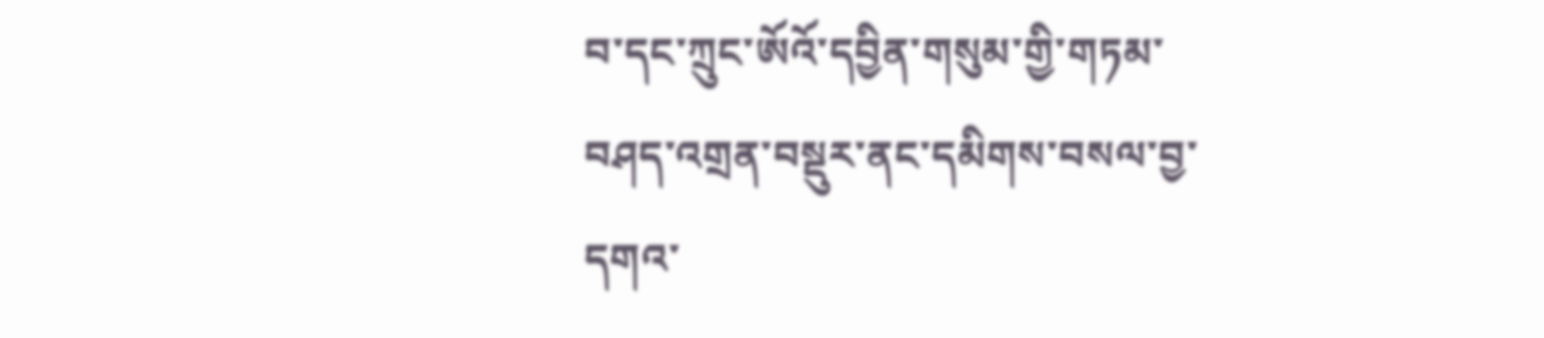བ་དང་ཀྲུང་ཨོའོ་དབྱིན་གསུམ་གྱི་གཏམ་བཤད་འགྲན་བསྡུར་ནང་དམིགས་བསལ་བྱ་དགའ་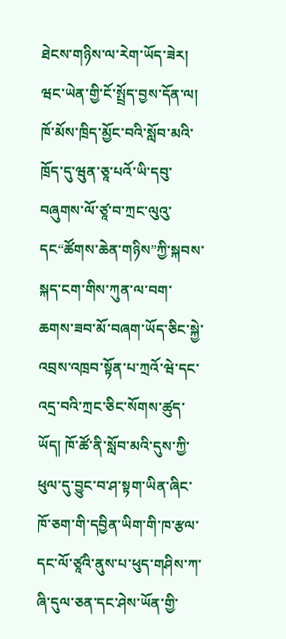ཐེངས་གཉིས་ལ་རེག་ཡོད་ཟེར།
ཝང་ཡེན་གྱི་ངོ་སྤྲོད་བྱས་དོན་ལ། ཁོ་མོས་ཁྲིད་མྱོང་བའི་སློབ་མའི་ཁྲོད་དུ་ཝུན་ཅཱ་པའོ་ཡི་དབུ་བཞུགས་ལོ་ཙཱ་བ་ཀྲང་ལུའུ་དང“ཚོགས་ཆེན་གཉིས”ཀྱི་སྐབས་སྐད་ངག་གིས་ཀུན་ལ་བག་ཆགས་ཟབ་མོ་བཞག་ཡོད་ཅིང་སྐྱེ་འབྲས་འཁྲབ་སྟོན་པ་ཀྲའོ་ཝེ་དང་འདྲ་བའི་ཀྲང་ཅིང་སོགས་ཚུད་ཡོད། ཁོ་ཚོ་ནི་སློབ་མའི་དུས་ཀྱི་ཕུལ་དུ་བྱུང་བ་ཤ་སྟག་ཡིན་ཞིང་ཁོ་ཅག་གི་དབྱིན་ཡིག་གི་ཁ་རྩལ་དང་ལོ་ཙཱའི་ནུས་པ་ཕུད་གཤིས་ཀ་ཞི་དུལ་ཅན་དང་ཤེས་ཡོན་གྱི་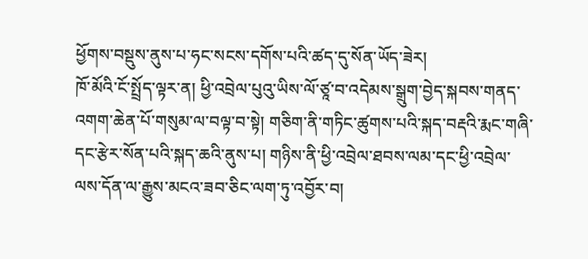ཕྱོགས་བསྡུས་ནུས་པ་ཧང་སངས་དགོས་པའི་ཚད་དུ་སོན་ཡོད་ཟེར།
ཁོ་མོའི་ངོ་སྤྲོད་ལྟར་ན། ཕྱི་འབྲེལ་པུའུ་ཡིས་ལོ་ཙཱ་བ་འདེམས་སྒྲུག་བྱེད་སྐབས་གནད་འགག་ཆེན་པོ་གསུམ་ལ་བལྟ་བ་སྟེ། གཅིག་ནི་གཏིང་ཚུགས་པའི་སྐད་བརྡའི་རྨང་གཞི་དང་རྩེར་སོན་པའི་སྐད་ཆའི་ནུས་པ། གཉིས་ནི་ཕྱི་འབྲེལ་ཐབས་ལམ་དང་ཕྱི་འབྲེལ་ལས་དོན་ལ་རྒྱུས་མངའ་ཟབ་ཅིང་ལག་ཏུ་འབྱོར་བ།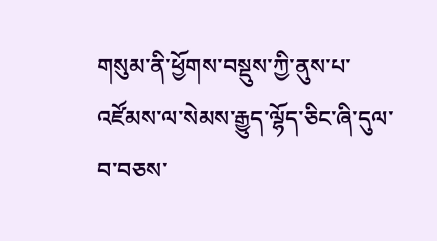གསུམ་ནི་ཕྱོགས་བསྡུས་ཀྱི་ནུས་པ་འཛོམས་ལ་སེམས་རྒྱུད་ལྷོད་ཅིང་ཞི་དུལ་བ་བཅས་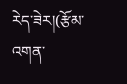རེད་ཟེར།(རྩོམ་འགན་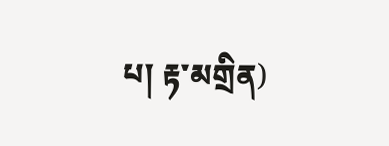པ། རྟ་མགྲིན)